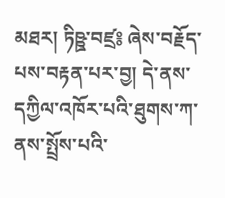མཐར། ཏིཥྛ་བཛྲ༔ ཞེས་བརྗོད་པས་བརྟན་པར་བྱ། དེ་ནས་དཀྱིལ་འཁོར་པའི་ཐུགས་ཀ་ནས་སྤྲོས་པའི་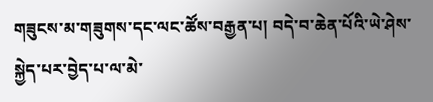གཟུངས་མ་གཟུགས་དང་ལང་ཚོས་བརྒྱན་པ། བདེ་བ་ཆེན་པོའི་ཡེ་ཤེས་སྐྱེད་པར་བྱེད་པ་ལ་མེ་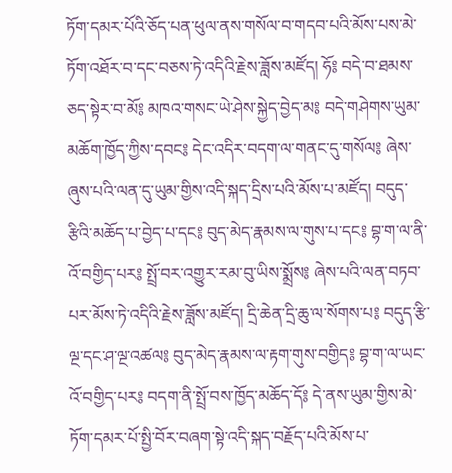ཏོག་དམར་པོའི་ཅོད་པན་ཕུལ་ནས་གསོལ་བ་གདབ་པའི་མོས་པས་མེ་ཏོག་འཐོར་བ་དང་བཅས་ཏེ་འདིའི་རྗེས་ཟློས་མཛོད། ཧོ༔ བདེ་བ་ཐམས་ཅད་སྟེར་བ་མོ༔ མཁའ་གསང་ཡེ་ཤེས་སྐྱེད་བྱེད་མ༔ བདེ་གཤེགས་ཡུམ་མཆོག་ཁྱོད་ཀྱིས་དབང༔ དེང་འདིར་བདག་ལ་གནང་དུ་གསོལ༔ ཞེས་ཞུས་པའི་ལན་དུ་ཡུམ་གྱིས་འདི་སྐད་དྲིས་པའི་མོས་པ་མཛོད། བདུད་རྩིའི་མཆོད་པ་བྱེད་པ་དང༔ བུད་མེད་རྣམས་ལ་གུས་པ་དང༔ བྷ་ག་ལ་ནི་འོ་བགྱིད་པར༔ སྤྲོ་བར་འགྱུར་རམ་བུ་ཡིས་སྨྲོས༔ ཞེས་པའི་ལན་བཏབ་པར་མོས་ཏེ་འདིའི་རྗེས་ཟློས་མཛོད། དྲི་ཆེན་དྲི་ཆུ་ལ་སོགས་པ༔ བདུད་རྩི་ལྔ་དང་ཤ་ལྔ་འཚལ༔ བུད་མེད་རྣམས་ལ་རྟག་གུས་བགྱིད༔ བྷ་ག་ལ་ཡང་འོ་བགྱིད་པར༔ བདག་ནི་སྤྲོ་བས་ཁྱོད་མཆོད་དོ༔ དེ་ནས་ཡུམ་གྱིས་མེ་ཏོག་དམར་པོ་སྤྱི་བོར་བཞག་སྟེ་འདི་སྐད་བརྗོད་པའི་མོས་པ་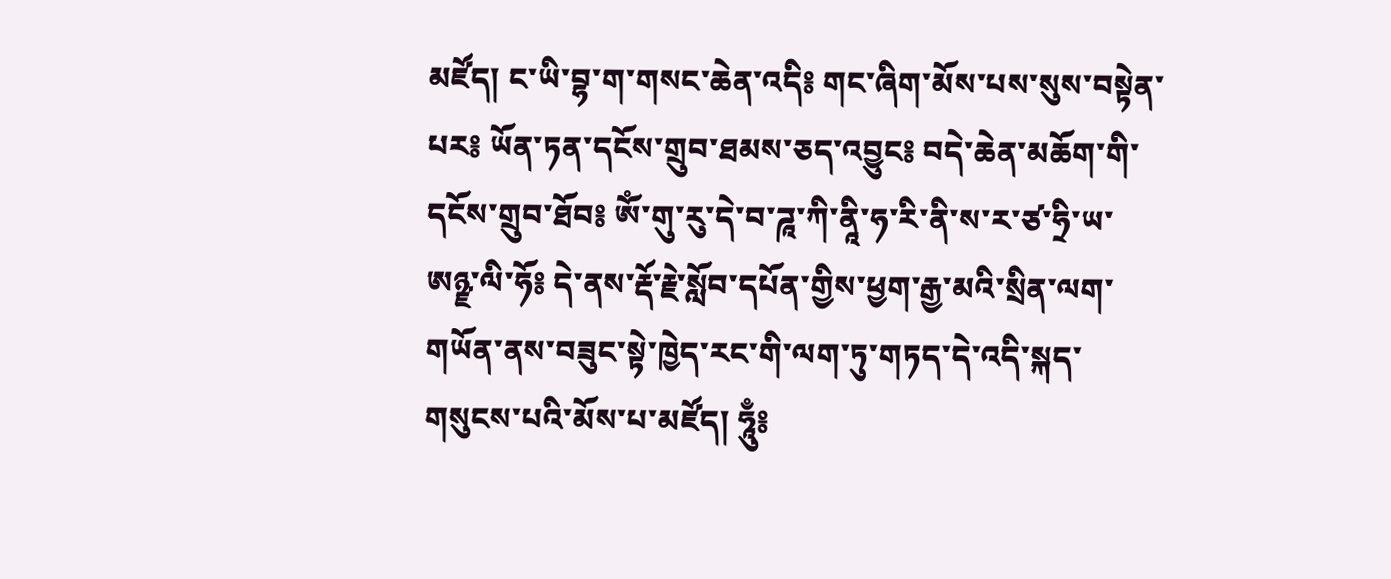མཛོད། ང་ཡི་བྷ་ག་གསང་ཆེན་འདི༔ གང་ཞིག་མོས་པས་སུས་བསྟེན་པར༔ ཡོན་ཏན་དངོས་གྲུབ་ཐམས་ཅད་འབྱུང༔ བདེ་ཆེན་མཆོག་གི་དངོས་གྲུབ་ཐོབ༔ ཨོཾ་གུ་རུ་དེ་བ་ཌཱ་ཀི་ནཱི་ཧ་རི་ནི་ས་ར་ཙ་ཧྲི་ཡ་ཨཉྫ་ལི་ཧོ༔ དེ་ནས་རྡོ་རྗེ་སློབ་དཔོན་གྱིས་ཕྱག་རྒྱ་མའི་སྲིན་ལག་གཡོན་ནས་བཟུང་སྟེ་ཁྱེད་རང་གི་ལག་ཏུ་གཏད་དེ་འདི་སྐད་གསུངས་པའི་མོས་པ་མཛོད། ཧཱུྃ༔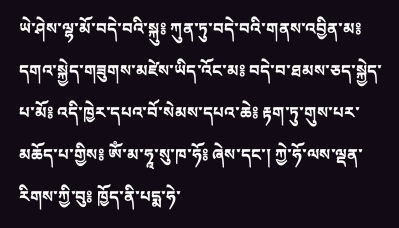ཡེ་ཤེས་ལྷ་མོ་བདེ་བའི་སྐུ༔ ཀུན་ཏུ་བདེ་བའི་གནས་འབྱིན་མ༔ དགའ་སྐྱེད་གཟུགས་མཛེས་ཡིད་འོང་མ༔ བདེ་བ་ཐམས་ཅད་སྐྱེད་པ་མོ༔ འདི་ཁྱེར་དཔའ་བོ་སེམས་དཔའ་ཆེ༔ རྟག་ཏུ་གུས་པར་མཆོད་པ་གྱིས༔ ཨོཾ་མ་ཧཱ་སུ་ཁ་ཧོ༔ ཞེས་དང་། ཀྱེ་ཧོ་ལས་ལྡན་རིགས་ཀྱི་བུ༔ ཁྱོད་ནི་པདྨ་ཧེ་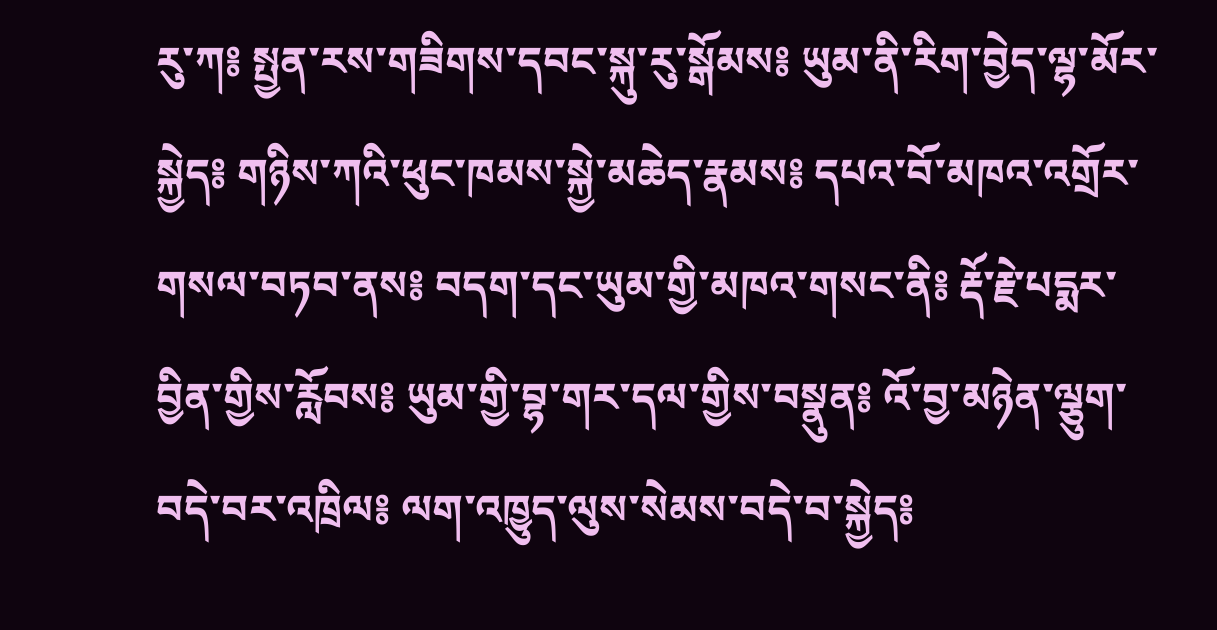རུ་ཀ༔ སྤྱན་རས་གཟིགས་དབང་སྐུ་རུ་སྒོམས༔ ཡུམ་ནི་རིག་བྱེད་ལྷ་མོར་སྐྱེད༔ གཉིས་ཀའི་ཕུང་ཁམས་སྐྱེ་མཆེད་རྣམས༔ དཔའ་བོ་མཁའ་འགྲོར་གསལ་བཏབ་ནས༔ བདག་དང་ཡུམ་གྱི་མཁའ་གསང་ནི༔ རྡོ་རྗེ་པདྨར་བྱིན་གྱིས་རློབས༔ ཡུམ་གྱི་བྷ་གར་དལ་གྱིས་བསྣུན༔ འོ་བྱ་མཉེན་ལྕུག་བདེ་བར་འཁྲིལ༔ ལག་འཁྱུད་ལུས་སེམས་བདེ་བ་སྐྱེད༔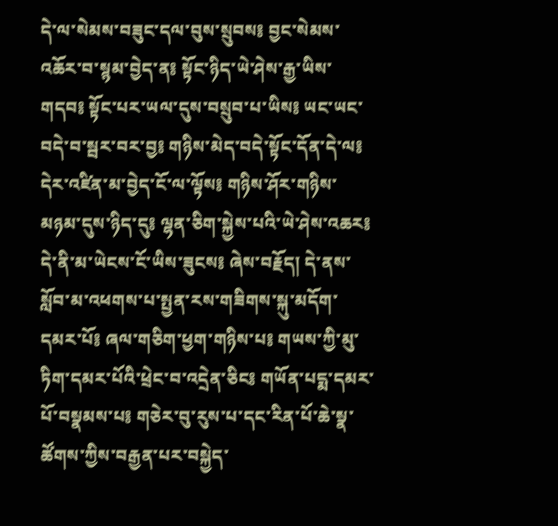དེ་ལ་སེམས་བཟུང་དལ་བུས་སྲུབས༔ བྱང་སེམས་འཆོར་བ་སྙམ་བྱེད་ན༔ སྟོང་ཉིད་ཡེ་ཤེས་རྒྱ་ཡིས་གདབ༔ སྟོང་པར་ཡལ་དུས་བསྲུབ་པ་ཡིས༔ ཡང་ཡང་བདེ་བ་སྦར་བར་བྱ༔ གཉིས་མེད་བདེ་སྟོང་དོན་དེ་ལ༔ དེར་འཛིན་མ་བྱེད་ངོ་ལ་ལྟོས༔ གཉིས་ཤོར་གཉིས་མཉམ་དུས་ཉིད་དུ༔ ལྷན་ཅིག་སྐྱེས་པའི་ཡེ་ཤེས་འཆར༔ དེ་ནི་མ་ཡེངས་ངོ་ཡིས་ཟུངས༔ ཞེས་བརྗོད། དེ་ནས་སློབ་མ་འཕགས་པ་སྤྱན་རས་གཟིགས་སྐུ་མདོག་དམར་པོ༔ ཞལ་གཅིག་ཕྱག་གཉིས་པ༔ གཡས་ཀྱི་མུ་ཏིག་དམར་པོའི་ཕྲེང་བ་འདྲེན་ཅིང༔ གཡོན་པདྨ་དམར་པོ་བསྣམས་པ༔ གཅེར་བུ་རུས་པ་དང་རིན་པོ་ཆེ་སྣ་ཚོགས་ཀྱིས་བརྒྱན་པར་བསྐྱེད་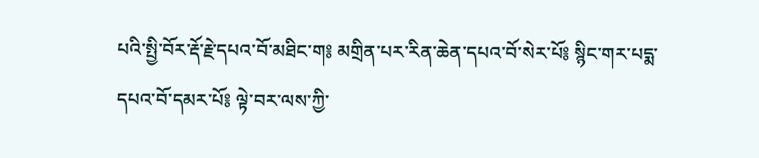པའི་སྤྱི་བོར་རྡོ་རྗེ་དཔའ་བོ་མཐིང་ག༔ མགྲིན་པར་རིན་ཆེན་དཔའ་བོ་སེར་པོ༔ སྙིང་གར་པདྨ་དཔའ་བོ་དམར་པོ༔ ལྟེ་བར་ལས་ཀྱི་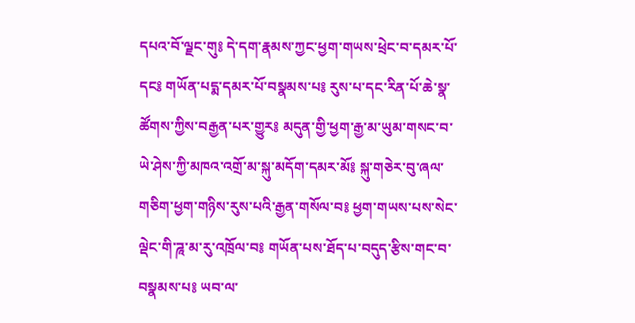དཔའ་བོ་ལྗང་གུ༔ དེ་དག་རྣམས་ཀྱང་ཕྱག་གཡས་ཕྲེང་བ་དམར་པོ་དང༔ གཡོན་པདྨ་དམར་པོ་བསྣམས་པ༔ རུས་པ་དང་རིན་པོ་ཆེ་སྣ་ཚོགས་ཀྱིས་བརྒྱན་པར་གྱུར༔ མདུན་གྱི་ཕྱག་རྒྱ་མ་ཡུམ་གསང་བ་ཡེ་ཤེས་ཀྱི་མཁའ་འགྲོ་མ་སྐུ་མདོག་དམར་མོ༔ སྐུ་གཅེར་བུ་ཞལ་གཅིག་ཕྱག་གཉིས་རུས་པའི་རྒྱན་གསོལ་བ༔ ཕྱག་གཡས་པས་སེང་ལྡེང་གི་ཌཱ་མ་རུ་འཁྲོལ་བ༔ གཡོན་པས་ཐོད་པ་བདུད་རྩིས་གང་བ་བསྣམས་པ༔ ཡབ་ལ་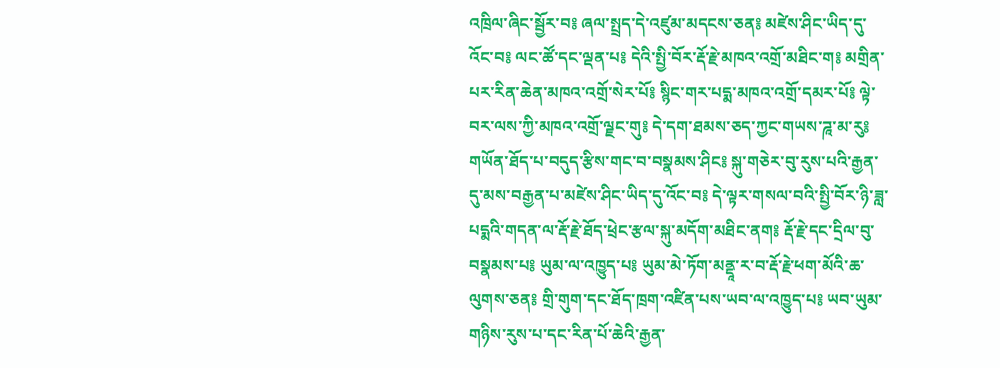འཁྲིལ་ཞིང་སྦྱོར་བ༔ ཞལ་སྤྲད་དེ་འཛུམ་མདངས་ཅན༔ མཛེས་ཤིང་ཡིད་དུ་འོང་བ༔ ལང་ཚོ་དང་ལྡན་པ༔ དེའི་སྤྱི་བོར་རྡོ་རྗེ་མཁའ་འགྲོ་མཐིང་ག༔ མགྲིན་པར་རིན་ཆེན་མཁའ་འགྲོ་སེར་པོ༔ སྙིང་གར་པདྨ་མཁའ་འགྲོ་དམར་པོ༔ ལྟེ་བར་ལས་ཀྱི་མཁའ་འགྲོ་ལྗང་གུ༔ དེ་དག་ཐམས་ཅད་ཀྱང་གཡས་ཌཱ་མ་རུ༔ གཡོན་ཐོད་པ་བདུད་རྩིས་གང་བ་བསྣམས་ཤིང༔ སྐུ་གཅེར་བུ་རུས་པའི་རྒྱན་དུ་མས་བརྒྱན་པ་མཛེས་ཤིང་ཡིད་དུ་འོང་བ༔ དེ་ལྟར་གསལ་བའི་སྤྱི་བོར་ཉི་ཟླ་པདྨའི་གདན་ལ་རྡོ་རྗེ་ཐོད་ཕྲེང་རྩལ་སྐུ་མདོག་མཐིང་ནག༔ རྡོ་རྗེ་དང་དྲིལ་བུ་བསྣམས་པ༔ ཡུམ་ལ་འཁྱུད་པ༔ ཡུམ་མེ་ཏོག་མནྡཱ་ར་བ་རྡོ་རྗེ་ཕག་མོའི་ཆ་ལུགས་ཅན༔ གྲི་གུག་དང་ཐོད་ཁྲག་འཛིན་པས་ཡབ་ལ་འཁྱུད་པ༔ ཡབ་ཡུམ་གཉིས་རུས་པ་དང་རིན་པོ་ཆེའི་རྒྱན་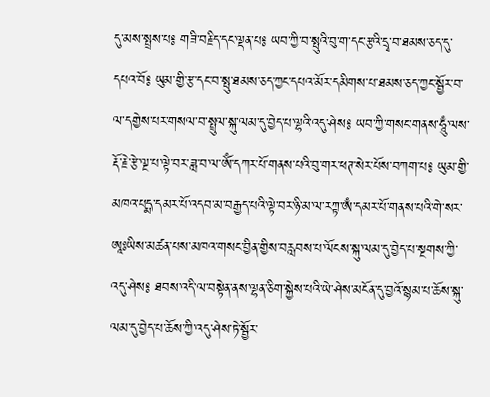དུ་མས་སྤྲས་པ༔ གཟི་བརྗིད་དང་ལྡན་པ༔ ཡབ་ཀྱི་བ་སྤུའི་བུ་ག་དང་རྩའི་དྲྭ་བ་ཐམས་ཅད་དུ་དཔའ་བོ༔ ཡུམ་གྱི་རྩ་དང་བ་སྤུ་ཐམས་ཅད་ཀྱང་དཔའ་མོར་དམིགས་པ་ཐམས་ཅད་ཀྱང་སྦྱོར་བ་ལ་དགྱེས་པར་གསལ་བ་སྤྲུལ་སྐུ་ལམ་དུ་བྱེད་པ་ལྷའི་འདུ་ཤེས༔ ཡབ་ཀྱི་གསང་གནས་ཧཱུྃ་ལས་རྡོ་རྗེ་རྩེ་ལྔ་པ་ལྟེ་བར་ཟླ་བ་ལ་ཨོཾ་དཀར་པོ་གནས་པའི་བུ་གར་ཕཊ་སེར་པོས་བཀག་པ༔ ཡུམ་གྱི་མཁའ་པདྨ་དམར་པོ་འདབ་མ་བརྒྱད་པའི་ལྟེ་བར་ཉི་མ་ལ་རཀྟ་ཨྃ་དམར་པོ་གནས་པའི་གེ་སར་ཨཱཿཡིས་མཚན་པས་མཁའ་གསང་བྱིན་གྱིས་བརླབས་པ་ལོངས་སྐུ་ལམ་དུ་བྱེད་པ་སྔགས་ཀྱི་འདུ་ཤེས༔ ཐབས་འདི་ལ་བསྟེན་ནས་ལྷན་ཅིག་སྐྱེས་པའི་ཡེ་ཤེས་མངོན་དུ་བྱའོ་སྙམ་པ་ཆོས་སྐུ་ལམ་དུ་བྱེད་པ་ཆོས་ཀྱི་འདུ་ཤེས་ཏེ་སྦྱོར་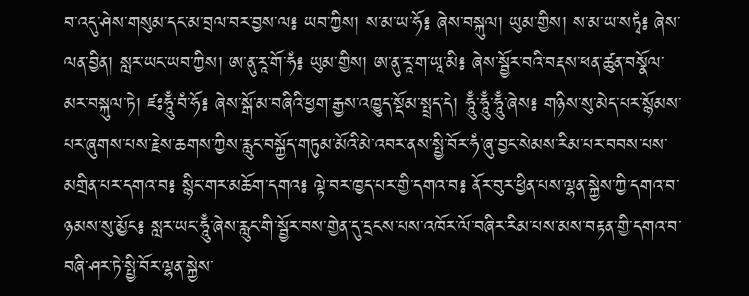བ་འདུ་ཤེས་གསུམ་དང་མ་བྲལ་བར་བྱས་ལ༔ ཡབ་ཀྱིས། ས་མ་ཡ་ཧོ༔ ཞེས་བསྐུལ། ཡུམ་གྱིས། ས་མ་ཡ་སཏྭཾ༔ ཞེས་ལན་བྱིན། སླར་ཡང་ཡབ་ཀྱིས། ཨ་ནུ་རཱ་གོ་ཧཾ༔ ཡུམ་གྱིས། ཨ་ནུ་རཱ་ག་ཡཱ་མི༔ ཞེས་སྦྱོར་བའི་བརྡས་ཕན་ཚུན་བསྣོལ་མར་བསྐུལ་ཏེ། ཛཿཧཱུྃ་བཾ་ཧོ༔ ཞེས་སྒོ་མ་བཞིའི་ཕྱག་རྒྱས་འཁྱུད་སྡོམ་སྤྲད་དེ། ཧཱུྃ་ཧཱུྃ་ཧཱུྃ་ཞེས༔ གཉིས་སུ་མེད་པར་སྙོམས་པར་ཞུགས་པས་རྗེས་ཆགས་ཀྱིས་རླུང་བསྐྱོད་གཏུམ་མོའི་མེ་འབར་ནས་སྤྱི་བོར་ཧཾ་ཞུ་བྱང་སེམས་རིམ་པར་བབས་པས་མགྲིན་པར་དགའ་བ༔ སྙིང་གར་མཆོག་དགའ༔ ལྟེ་བར་ཁྱད་པར་གྱི་དགའ་བ༔ ནོར་བུར་ཕྱིན་པས་ལྷན་སྐྱེས་ཀྱི་དགའ་བ་ཉམས་སུ་མྱོང༔ སླར་ཡང་ཧཱུྃ་ཞེས་རླུང་གི་སྦྱོར་བས་གྱེན་དུ་དྲངས་པས་འཁོར་ལོ་བཞིར་རིམ་པས་མས་བརྟན་གྱི་དགའ་བ་བཞི་ཤར་ཏེ་སྤྱི་བོར་ལྷན་སྐྱེས་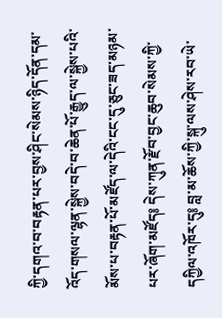ཀྱི་དགའ་བ་བརྟན་པར་བྱས་ཤིང་སེམས་ཉིད་དོན་དམ་འོད་གསལ་ལྷན་སྐྱེས་བདེ་བ་ཆེན་པོ་རྒྱུད་ལ་སྐྱེས་པའི་མོས་པ་བརྟན་པོ་མཛོད་ལ་དེའི་ངང་དུ་ཅུང་ཟད་མཉམ་པར་ཞོག་མཛོད༔ དེས་ཀུན་རྫོབ་བྱང་ཆུབ་སེམས་ཀྱི་དཀྱིལ་འཁོར་དུ༔ བླ་མ་ཆོས་ཀྱི་སྐུ་ལས་ཤེས་རབ་ཡེ་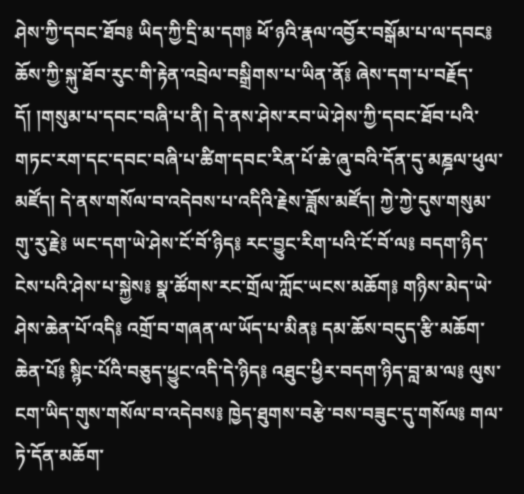ཤེས་ཀྱི་དབང་ཐོབ༔ ཡིད་ཀྱི་དྲི་མ་དག༔ ཕོ་ཉའི་རྣལ་འབྱོར་བསྒོམ་པ་ལ་དབང༔ ཆོས་ཀྱི་སྐུ་ཐོབ་རུང་གི་རྟེན་འབྲེལ་བསྒྲིགས་པ་ཡིན་ནོ༔ ཞེས་དག་པ་བརྗོད་དོ། །གསུམ་པ་དབང་བཞི་པ་ནི། དེ་ནས་ཤེས་རབ་ཡེ་ཤེས་ཀྱི་དབང་ཐོབ་པའི་གཏང་རག་དང་དབང་བཞི་པ་ཚིག་དབང་རིན་པོ་ཆེ་ཞུ་བའི་དོན་དུ་མཎྜལ་ཕུལ་མཛོད། དེ་ནས་གསོལ་བ་འདེབས་པ་འདིའི་རྗེས་ཟློས་མཛོད། ཀྱེ་ཀྱེ་དུས་གསུམ་གུ་རུ་རྗེ༔ ཡང་དག་ཡེ་ཤེས་ངོ་བོ་ཉིད༔ རང་བྱུང་རིག་པའི་ངོ་བོ་ལ༔ བདག་ཉིད་ངེས་པའི་ཤེས་པ་སྐྱེས༔ སྣ་ཚོགས་རང་གྲོལ་ཀློང་ཡངས་མཆོག༔ གཉིས་མེད་ཡེ་ཤེས་ཆེན་པོ་འདི༔ འགྲོ་བ་གཞན་ལ་ཡོད་པ་མིན༔ དམ་ཆོས་བདུད་རྩི་མཆོག་ཆེན་པོ༔ སྙིང་པོའི་བཅུད་ཕྱུང་འདི་དེ་ཉིད༔ འཐུང་ཕྱིར་བདག་ཉིད་བླ་མ་ལ༔ ལུས་ངག་ཡིད་གུས་གསོལ་བ་འདེབས༔ ཁྱེད་ཐུགས་བརྩེ་བས་བཟུང་དུ་གསོལ༔ གལ་ཏེ་དོན་མཆོག་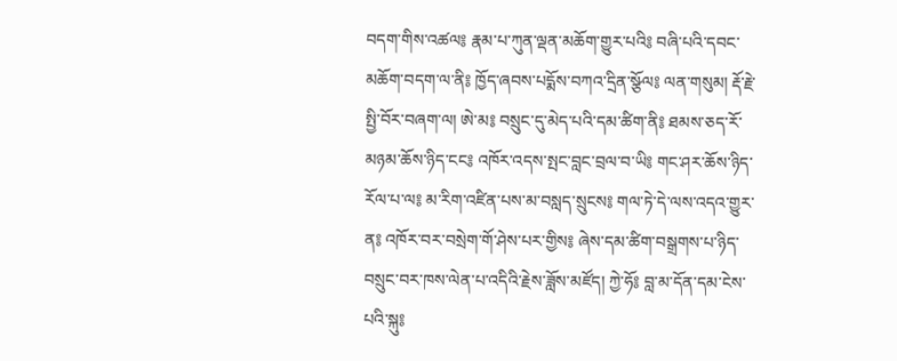བདག་གིས་འཚལ༔ རྣམ་པ་ཀུན་ལྡན་མཆོག་གྱུར་པའི༔ བཞི་པའི་དབང་མཆོག་བདག་ལ་ནི༔ ཁྱོད་ཞབས་པདྨོས་བཀའ་དྲིན་སྩོལ༔ ལན་གསུམ། རྡོ་རྗེ་སྤྱི་བོར་བཞག་ལ། ཨེ་མ༔ བསྲུང་དུ་མེད་པའི་དམ་ཚིག་ནི༔ ཐམས་ཅད་རོ་མཉམ་ཆོས་ཉིད་ངང༔ འཁོར་འདས་སྤང་བླང་བྲལ་བ་ཡི༔ གང་ཤར་ཆོས་ཉིད་རོལ་པ་ལ༔ མ་རིག་འཛིན་པས་མ་བསླད་སྲུངས༔ གལ་ཏེ་དེ་ལས་འདའ་གྱུར་ན༔ འཁོར་བར་བསྲེག་གོ་ཤེས་པར་གྱིས༔ ཞེས་དམ་ཚིག་བསྒྲགས་པ་ཉིད་བསྲུང་བར་ཁས་ལེན་པ་འདིའི་རྗེས་ཟློས་མཛོད། ཀྱེ་ཧོ༔ བླ་མ་དོན་དམ་ངེས་པའི་སྐུ༔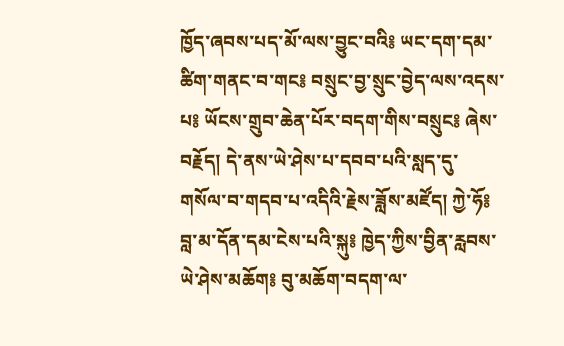ཁྱོད་ཞབས་པད་མོ་ལས་བྱུང་བའི༔ ཡང་དག་དམ་ཚིག་གནང་བ་གང༔ བསྲུང་བྱ་སྲུང་བྱེད་ལས་འདས་པ༔ ཡོངས་གྲུབ་ཆེན་པོར་བདག་གིས་བསྲུང༔ ཞེས་བརྗོད། དེ་ནས་ཡེ་ཤེས་པ་དབབ་པའི་སླད་དུ་གསོལ་བ་གདབ་པ་འདིའི་རྗེས་ཟློས་མཛོད། ཀྱེ་ཧོ༔ བླ་མ་དོན་དམ་ངེས་པའི་སྐུ༔ ཁྱེད་ཀྱིས་བྱིན་རླབས་ཡེ་ཤེས་མཆོག༔ བུ་མཆོག་བདག་ལ་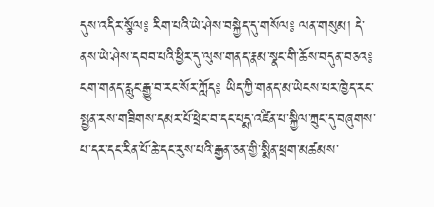དུས་འདིར་སྩོལ༔ རིག་པའི་ཡེ་ཤེས་བསྐྱེད་དུ་གསོལ༔ ལན་གསུམ། དེ་ནས་ཡེ་ཤེས་དབབ་པའི་ཕྱིར་དུ་ལུས་གནད་རྣམ་སྣང་གི་ཆོས་བདུན་བཅའ༔ ངག་གནད་རླུང་རྒྱུ་བ་རང་སོར་ཀློད༔ ཡིད་ཀྱི་གནད་མ་ཡེངས་པར་ཁྱེད་རང་སྤྱན་རས་གཟིགས་དམར་པོ་ཕྲེང་བ་དང་པདྨ་འཛིན་པ་སྐྱིལ་ཀྲུང་དུ་བཞུགས་པ་དར་དང་རིན་པོ་ཆེ་དང་རུས་པའི་རྒྱན་ཅན་གྱི་སྨིན་ཕྲག་མཚམས་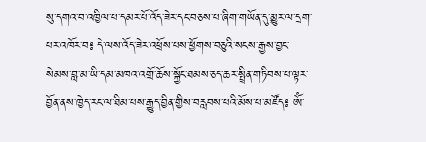སུ་དགའ་བ་འཁྱིལ་པ་དམར་པོ་འོད་ཟེར་དང་བཅས་པ་ཞིག་གཡོན་དུ་མྱུར་ལ་དྲག་པར་འཁོར་བ༔ དེ་ལས་འོད་ཟེར་འཕྲོས་པས་ཕྱོགས་བཅུའི་སངས་རྒྱས་བྱང་སེམས་བླ་མ་ཡི་དམ་མཁའ་འགྲོ་ཆོས་སྐྱོང་ཐམས་ཅད་ཆར་སྤྲིན་གཏིབས་པ་ལྟར་བྱོན་ནས་ཁྱེད་རང་ལ་ཐིམ་པས་རྒྱུད་བྱིན་གྱིས་བརླབས་པའི་མོས་པ་མཛོད༔ ཨོཾ་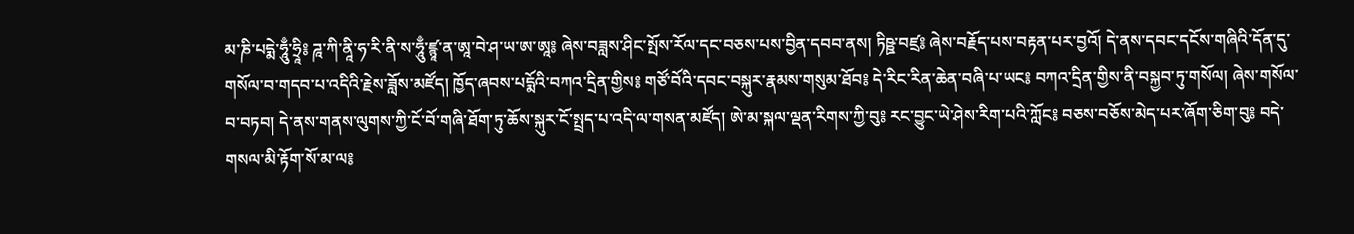མ་ཎི་པདྨེ་ཧཱུྃ་ཧྲཱི༔ ཌཱ་ཀི་ནཱི་ཧ་རི་ནི་ས་ཧཱུྃ་ཛྙཱ་ན་ཨཱ་བེ་ཤ་ཡ་ཨ་ཨཱ༔ ཞེས་བཟླས་ཤིང་སྤོས་རོལ་དང་བཅས་པས་བྱིན་དབབ་ནས། ཏིཥྛ་བཛྲ༔ ཞེས་བརྗོད་པས་བརྟན་པར་བྱའོ། དེ་ནས་དབང་དངོས་གཞིའི་དོན་དུ་གསོལ་བ་གདབ་པ་འདིའི་རྗེས་ཟློས་མཛོད། ཁྱོད་ཞབས་པདྨོའི་བཀའ་དྲིན་གྱིས༔ གཙོ་བོའི་དབང་བསྐུར་རྣམས་གསུམ་ཐོབ༔ དེ་རིང་རིན་ཆེན་བཞི་པ་ཡང༔ བཀའ་དྲིན་གྱིས་ནི་བསྐྱབ་ཏུ་གསོལ། ཞེས་གསོལ་བ་བཏབ། དེ་ནས་གནས་ལུགས་ཀྱི་ངོ་བོ་གཞི་ཐོག་ཏུ་ཆོས་སྐུར་ངོ་སྤྲད་པ་འདི་ལ་གསན་མཛོད། ཨེ་མ་སྐལ་ལྡན་རིགས་ཀྱི་བུ༔ རང་བྱུང་ཡེ་ཤེས་རིག་པའི་ཀློང༔ བཅས་བཅོས་མེད་པར་ཞོག་ཅིག་བུ༔ བདེ་གསལ་མི་རྟོག་སོ་མ་ལ༔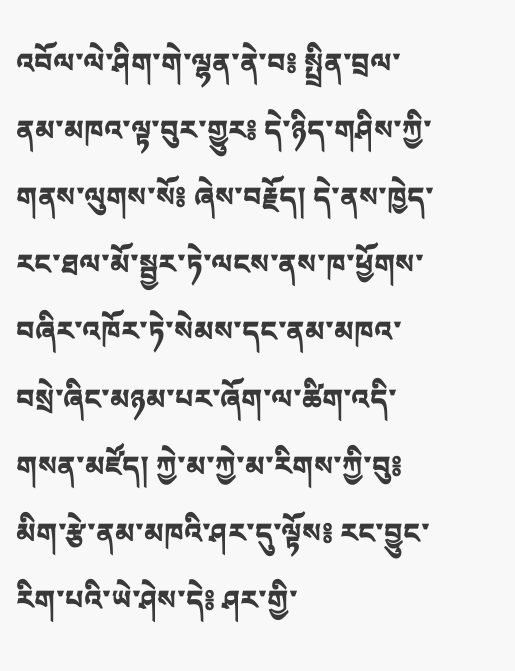འབོལ་ལེ་ཤིག་གེ་ལྷན་ནེ་བ༔ སྤྲིན་བྲལ་ནམ་མཁའ་ལྟ་བུར་གྱུར༔ དེ་ཉིད་གཤིས་ཀྱི་གནས་ལུགས་སོ༔ ཞེས་བརྗོད། དེ་ནས་ཁྱེད་རང་ཐལ་མོ་སྦྱར་ཏེ་ལངས་ནས་ཁ་ཕྱོགས་བཞིར་འཁོར་ཏེ་སེམས་དང་ནམ་མཁའ་བསྲེ་ཞིང་མཉམ་པར་ཞོག་ལ་ཚིག་འདི་གསན་མཛོད། ཀྱེ་མ་ཀྱེ་མ་རིགས་ཀྱི་བུ༔ མིག་རྩེ་ནམ་མཁའི་ཤར་དུ་ལྟོས༔ རང་བྱུང་རིག་པའི་ཡེ་ཤེས་དེ༔ ཤར་གྱི་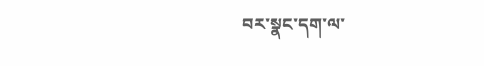བར་སྣང་དག་ལ་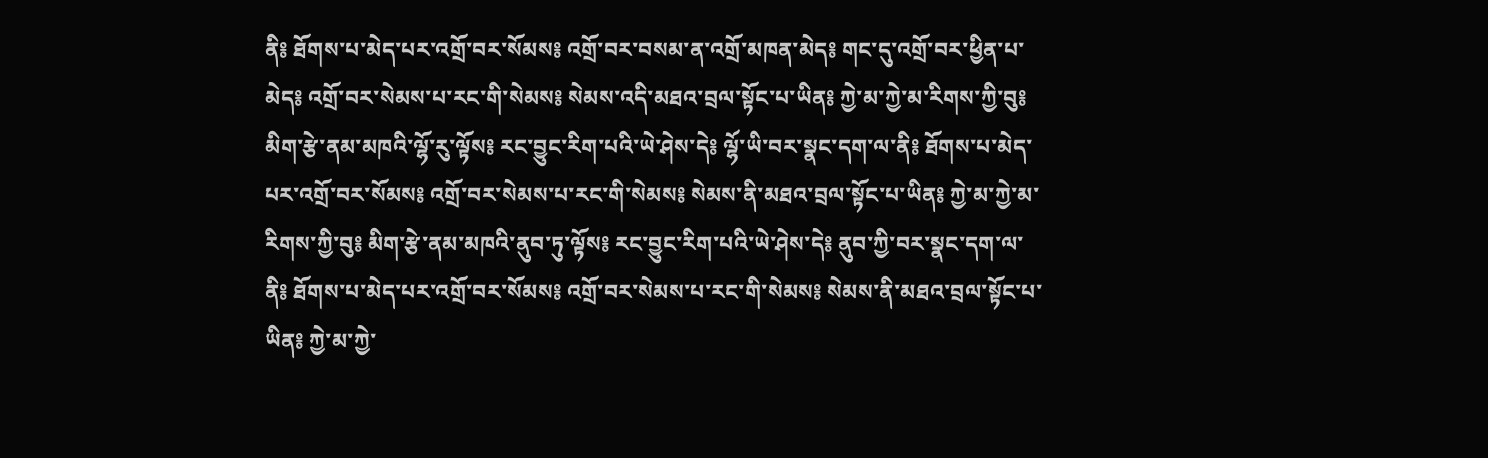ནི༔ ཐོགས་པ་མེད་པར་འགྲོ་བར་སོམས༔ འགྲོ་བར་བསམ་ན་འགྲོ་མཁན་མེད༔ གང་དུ་འགྲོ་བར་ཕྱིན་པ་མེད༔ འགྲོ་བར་སེམས་པ་རང་གི་སེམས༔ སེམས་འདི་མཐའ་བྲལ་སྟོང་པ་ཡིན༔ ཀྱེ་མ་ཀྱེ་མ་རིགས་ཀྱི་བུ༔ མིག་རྩེ་ནམ་མཁའི་ལྷོ་རུ་ལྟོས༔ རང་བྱུང་རིག་པའི་ཡེ་ཤེས་དེ༔ ལྷོ་ཡི་བར་སྣང་དག་ལ་ནི༔ ཐོགས་པ་མེད་པར་འགྲོ་བར་སོམས༔ འགྲོ་བར་སེམས་པ་རང་གི་སེམས༔ སེམས་ནི་མཐའ་བྲལ་སྟོང་པ་ཡིན༔ ཀྱེ་མ་ཀྱེ་མ་རིགས་ཀྱི་བུ༔ མིག་རྩེ་ནམ་མཁའི་ནུབ་ཏུ་ལྟོས༔ རང་བྱུང་རིག་པའི་ཡེ་ཤེས་དེ༔ ནུབ་ཀྱི་བར་སྣང་དག་ལ་ནི༔ ཐོགས་པ་མེད་པར་འགྲོ་བར་སོམས༔ འགྲོ་བར་སེམས་པ་རང་གི་སེམས༔ སེམས་ནི་མཐའ་བྲལ་སྟོང་པ་ཡིན༔ ཀྱེ་མ་ཀྱེ་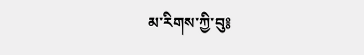མ་རིགས་ཀྱི་བུ༔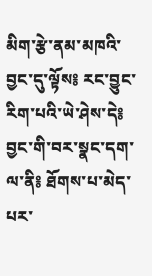མིག་རྩེ་ནམ་མཁའི་བྱང་དུ་ལྟོས༔ རང་བྱུང་རིག་པའི་ཡེ་ཤེས་དེ༔ བྱང་གི་བར་སྣང་དག་ལ་ནི༔ ཐོགས་པ་མེད་པར་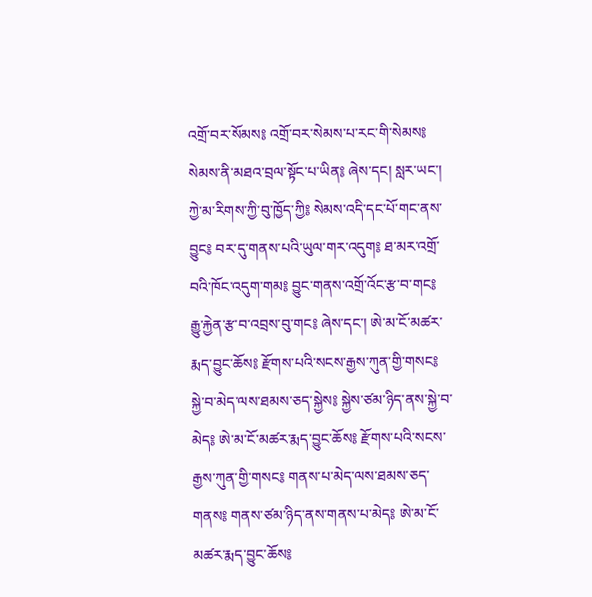འགྲོ་བར་སོམས༔ འགྲོ་བར་སེམས་པ་རང་གི་སེམས༔ སེམས་ནི་མཐའ་བྲལ་སྟོང་པ་ཡིན༔ ཞེས་དང། སླར་ཡང་། ཀྱེ་མ་རིགས་ཀྱི་བུ་ཁྱོད་ཀྱི༔ སེམས་འདི་དང་པོ་གང་ནས་བྱུང༔ བར་དུ་གནས་པའི་ཡུལ་གར་འདུག༔ ཐ་མར་འགྲོ་བའི་ཁོང་འདུག་གམ༔ བྱུང་གནས་འགྲོ་འོང་རྩ་བ་གང༔ རྒྱུ་རྐྱེན་རྩ་བ་འབྲས་བུ་གང༔ ཞེས་དང་། ཨེ་མ་ངོ་མཚར་རྨད་བྱུང་ཆོས༔ རྫོགས་པའི་སངས་རྒྱས་ཀུན་གྱི་གསང༔ སྐྱེ་བ་མེད་ལས་ཐམས་ཅད་སྐྱེས༔ སྐྱེས་ཙམ་ཉིད་ནས་སྐྱེ་བ་མེད༔ ཨེ་མ་ངོ་མཚར་རྨད་བྱུང་ཆོས༔ རྫོགས་པའི་སངས་རྒྱས་ཀུན་གྱི་གསང༔ གནས་པ་མེད་ལས་ཐམས་ཅད་གནས༔ གནས་ཙམ་ཉིད་ནས་གནས་པ་མེད༔ ཨེ་མ་ངོ་མཚར་རྨད་བྱུང་ཆོས༔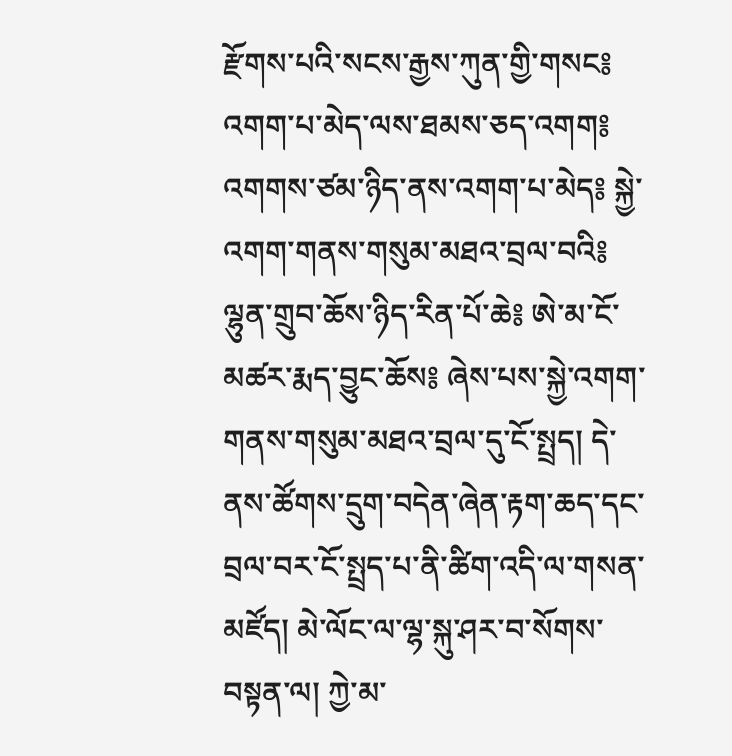རྫོགས་པའི་སངས་རྒྱས་ཀུན་གྱི་གསང༔ འགག་པ་མེད་ལས་ཐམས་ཅད་འགག༔ འགགས་ཙམ་ཉིད་ནས་འགག་པ་མེད༔ སྐྱེ་འགག་གནས་གསུམ་མཐའ་བྲལ་བའི༔ ལྷུན་གྲུབ་ཆོས་ཉིད་རིན་པོ་ཆེ༔ ཨེ་མ་ངོ་མཚར་རྨད་བྱུང་ཆོས༔ ཞེས་པས་སྐྱེ་འགག་གནས་གསུམ་མཐའ་བྲལ་དུ་ངོ་སྤྲད། དེ་ནས་ཚོགས་དྲུག་བདེན་ཞེན་རྟག་ཆད་དང་བྲལ་བར་ངོ་སྤྲད་པ་ནི་ཚིག་འདི་ལ་གསན་མཛོད། མེ་ལོང་ལ་ལྷ་སྐུ་ཤར་བ་སོགས་བསྟན་ལ། ཀྱེ་མ་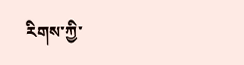རིགས་ཀྱི་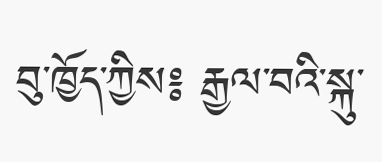བུ་ཁྱོད་ཀྱིས༔ རྒྱལ་བའི་སྐུ་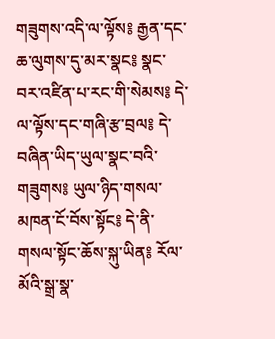གཟུགས་འདི་ལ་ལྟོས༔ རྒྱན་དང་ཆ་ལུགས་དུ་མར་སྣང༔ སྣང་བར་འཛིན་པ་རང་གི་སེམས༔ དེ་ལ་ལྟོས་དང་གཞི་རྩ་བྲལ༔ དེ་བཞིན་ཡིད་ཡུལ་སྣང་བའི་གཟུགས༔ ཡུལ་ཉིད་གསལ་མཁན་ངོ་བོས་སྟོང༔ དེ་ནི་གསལ་སྟོང་ཆོས་སྐུ་ཡིན༔ རོལ་མོའི་སྒྲ་སྣ་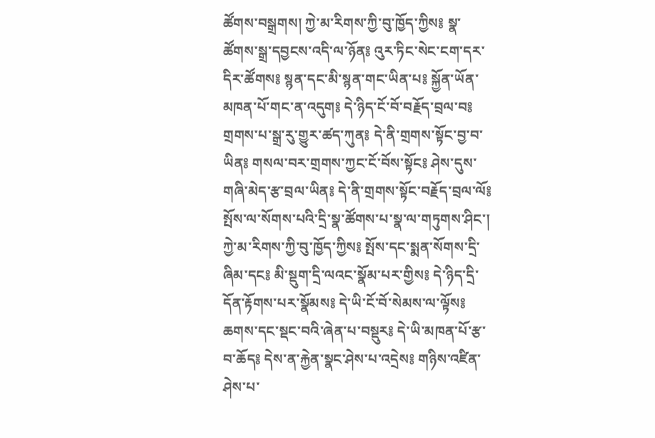ཚོགས་བསྒྲགས། ཀྱེ་མ་རིགས་ཀྱི་བུ་ཁྱོད་ཀྱིས༔ སྣ་ཚོགས་སྒྲ་དབྱངས་འདི་ལ་ཉོན༔ འུར་ཏིང་སེང་ངག་དར་དིར་ཚོགས༔ སྙན་དང་མི་སྙན་གང་ཡིན་པ༔ སྐྱོན་ཡོན་མཁན་པོ་གང་ན་འདུག༔ དེ་ཉིད་ངོ་བོ་བརྗོད་བྲལ་བ༔ གྲགས་པ་སྒྲ་རུ་གྱུར་ཚད་ཀུན༔ དེ་ནི་གྲགས་སྟོང་བྱ་བ་ཡིན༔ གསལ་བར་གྲགས་ཀྱང་ངོ་བོས་སྟོང༔ ཤེས་དུས་གཞི་མེད་རྩ་བྲལ་ཡིན༔ དེ་ནི་གྲགས་སྟོང་བརྗོད་བྲལ་ལོ༔ སྤོས་ལ་སོགས་པའི་དྲི་སྣ་ཚོགས་པ་སྣ་ལ་གཏུགས་ཤིང་། ཀྱེ་མ་རིགས་ཀྱི་བུ་ཁྱོད་ཀྱིས༔ སྤོས་དང་སྨན་སོགས་དྲི་ཞིམ་དང༔ མི་སྡུག་དྲི་ལའང་སྣོམ་པར་གྱིས༔ དེ་ཉིད་དྲི་དོན་རྟོགས་པར་སྣོམས༔ དེ་ཡི་ངོ་བོ་སེམས་ལ་ལྟོས༔ ཆགས་དང་སྡང་བའི་ཞེན་པ་བསྡུར༔ དེ་ཡི་མཁན་པོ་རྩ་བ་ཆོད༔ དེས་ན་རྐྱེན་སྣང་ཤེས་པ་འདྲེས༔ གཉིས་འཛིན་ཤེས་པ་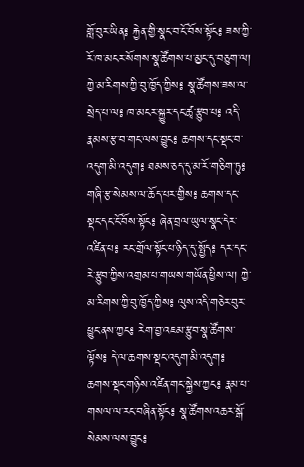གློ་བུར་ཡིན༔ རྐྱེན་གྱི་སྣང་བ་ངོ་བོས་སྟོང༔ ཟས་ཀྱི་རོ་ཁ་མངར་སོགས་སྣ་ཚོགས་པ་མྱང་དུ་བཅུག་ལ། ཀྱེ་མ་རིགས་ཀྱི་བུ་ཁྱོད་ཀྱིས༔ སྣ་ཚོགས་ཟས་ལ་སྲེད་པ་ལ༔ ཁ་མངར་སྐྱུར་དང་ཚྭ་རྩུབ་པ༔ འདི་རྣམས་རྩ་བ་གང་ལས་བྱུང༔ ཆགས་དང་སྡང་བ་འདུག་མི་འདུག༔ ཐམས་ཅད་དུ་མ་རོ་གཅིག་ཏུ༔ གཞི་རྩ་སེམས་ལ་ཆོད་པར་གྱིས༔ ཆགས་དང་སྡང་དང་ངོ་བོས་སྟོང༔ ཞེན་བྲལ་ཡུལ་སྣང་དེར་འཛིན་པ༔ རང་གྲོལ་སྟོང་པ་ཉིད་དུ་སྤྱོད༔ དར་དང་རེ་རྩུབ་ཀྱིས་འགྲམ་པ་གཡས་གཡོན་ཕྱིས་ལ། ཀྱེ་མ་རིགས་ཀྱི་བུ་ཁྱོད་ཀྱིས༔ ལུས་འདི་གཅེར་བུར་ཕྱུང་ནས་ཀྱང༔ རེག་བྱ་འཇམ་རྩུབ་སྣ་ཚོགས་ལྟོས༔ དེ་ལ་ཆགས་སྡང་འདུག་མི་འདུག༔ ཆགས་སྡང་གཉིས་འཛིན་གང་སྐྱེས་ཀྱང༔ རྣམ་པ་གསལ་ལ་རང་བཞིན་སྟོང༔ སྣ་ཚོགས་འཆར་སྒོ་སེམས་ལས་བྱུང༔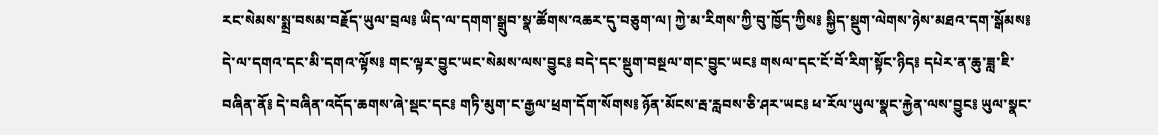རང་སེམས་སྨྲ་བསམ་བརྗོད་ཡུལ་བྲལ༔ ཡིད་ལ་དགག་སྒྲུབ་སྣ་ཚོགས་འཆར་དུ་བཅུག་ལ། ཀྱེ་མ་རིགས་ཀྱི་བུ་ཁྱོད་ཀྱིས༔ སྐྱིད་སྡུག་ལེགས་ཉེས་མཐའ་དག་སྒོམས༔ དེ་ལ་དགའ་དང་མི་དགའ་ལྟོས༔ གང་ལྟར་བྱུང་ཡང་སེམས་ལས་བྱུང༔ བདེ་དང་སྡུག་བསྔལ་གང་བྱུང་ཡང༔ གསལ་དང་ངོ་བོ་རིག་སྟོང་ཉིད༔ དཔེར་ན་ཆུ་ཟླ་ཇི་བཞིན་ནོ༔ དེ་བཞིན་འདོད་ཆགས་ཞེ་སྡང་དང༔ གཏི་མུག་ང་རྒྱལ་ཕྲག་དོག་སོགས༔ ཉོན་མོངས་རྦ་རླབས་ཅི་ཤར་ཡང༔ ཕ་རོལ་ཡུལ་སྣང་རྐྱེན་ལས་བྱུང༔ ཡུལ་སྣང་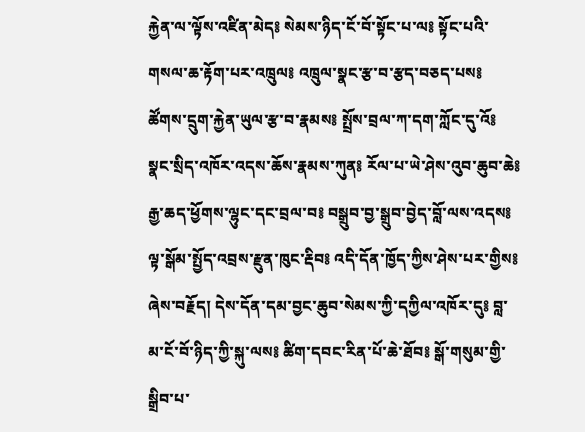རྐྱེན་ལ་ལྟོས་འཛིན་མེད༔ སེམས་ཉིད་ངོ་བོ་སྟོང་པ་ལ༔ སྟོང་པའི་གསལ་ཆ་རྟོག་པར་འཁྲུལ༔ འཁྲུལ་སྣང་རྩ་བ་རྩད་བཅད་པས༔ ཚོགས་དྲུག་རྐྱེན་ཡུལ་རྩ་བ་རྣམས༔ སྤྲོས་བྲལ་ཀ་དག་ཀློང་དུ་འོ༔ སྣང་སྲིད་འཁོར་འདས་ཆོས་རྣམས་ཀུན༔ རོལ་པ་ཡེ་ཤེས་འུབ་ཆུབ་ཆེ༔ རྒྱ་ཆད་ཕྱོགས་ལྷུང་དང་བྲལ་བ༔ བསྒྲུབ་བྱ་སྒྲུབ་བྱེད་བློ་ལས་འདས༔ ལྟ་སྒོམ་སྤྱོད་འབྲས་རྫུན་ཁུང་རྡིབ༔ འདི་དོན་ཁྱོད་ཀྱིས་ཤེས་པར་གྱིས༔ ཞེས་བརྗོད། དེས་དོན་དམ་བྱང་ཆུབ་སེམས་ཀྱི་དཀྱིལ་འཁོར་དུ༔ བླ་མ་ངོ་བོ་ཉིད་ཀྱི་སྐུ་ལས༔ ཚིག་དབང་རིན་པོ་ཆེ་ཐོབ༔ སྒོ་གསུམ་གྱི་སྒྲིབ་པ་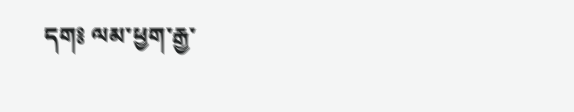དག༔ ལམ་ཕྱག་རྒྱ་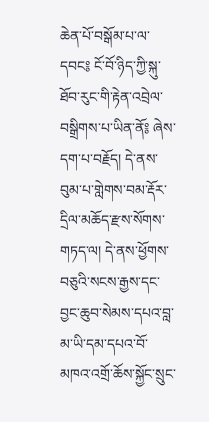ཆེན་པོ་བསྒོམ་པ་ལ་དབང༔ ངོ་བོ་ཉིད་ཀྱི་སྐུ་ཐོབ་རུང་གི་རྟེན་འབྲེལ་བསྒྲིགས་པ་ཡིན་ནོ༔ ཞེས་དག་པ་བརྗོད། དེ་ནས་བུམ་པ་གླེགས་བམ་རྡོར་དྲིལ་མཆོད་རྫས་སོགས་གཏད་ལ། དེ་ནས་ཕྱོགས་བཅུའི་སངས་རྒྱས་དང་བྱང་ཆུབ་སེམས་དཔའ་བླ་མ་ཡི་དམ་དཔའ་བོ་མཁའ་འགྲོ་ཆོས་སྐྱོང་སྲུང་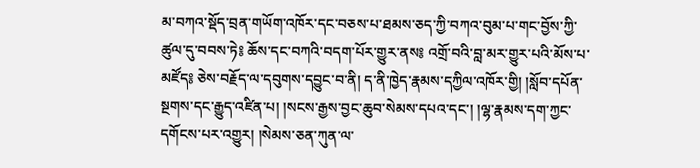མ་བཀའ་སྡོད་བྲན་གཡོག་འཁོར་དང་བཅས་པ་ཐམས་ཅད་ཀྱི་བཀའ་བུམ་པ་གང་བྱོས་ཀྱི་ཚུལ་དུ་བབས་ཏེ༔ ཆོས་དང་བཀའི་བདག་པོར་གྱུར་ནས༔ འགྲོ་བའི་བླ་མར་གྱུར་པའི་མོས་པ་མཛོད༔ ཅེས་བརྗོད་ལ་དབུགས་དབྱུང་བ་ནི། ད་ནི་ཁྱེད་རྣམས་དཀྱིལ་འཁོར་གྱི། །སློབ་དཔོན་སྔགས་དང་རྒྱུད་འཛིན་པ། །སངས་རྒྱས་བྱང་ཆུབ་སེམས་དཔའ་དང་། །ལྷ་རྣམས་དག་ཀྱང་དགོངས་པར་འགྱུར། །སེམས་ཅན་ཀུན་ལ་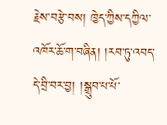རྗེས་བརྩེ་བས། ཁྱེད་ཀྱིས་དཀྱིལ་འཁོར་ཆོ་ག་བཞིན། །རབ་ཏུ་འབད་དེ་བྲི་བར་བྱ། །སྒྲུབ་པ་པོ་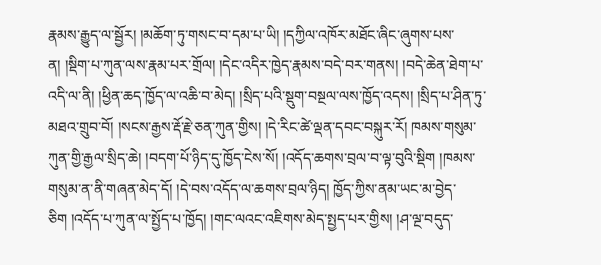རྣམས་རྒྱུད་ལ་སྦྱོར། །མཆོག་ཏུ་གསང་བ་དམ་པ་ཡི། །དཀྱིལ་འཁོར་མཐོང་ཞིང་ཞུགས་པས་ན། །སྡིག་པ་ཀུན་ལས་རྣམ་པར་གྲོལ། །དེང་འདིར་ཁྱེད་རྣམས་བདེ་བར་གནས། །བདེ་ཆེན་ཐེག་པ་འདི་ལ་ནི། །ཕྱིན་ཆད་ཁྱོད་ལ་འཆི་བ་མེད། །སྲིད་པའི་སྡུག་བསྔལ་ལས་ཁྱོད་འདས། །སྲིད་པ་ཤིན་ཏུ་མཐའ་གྲུབ་བོ། །སངས་རྒྱས་རྡོ་རྗེ་ཅན་ཀུན་གྱིས། །དེ་རིང་ཚེ་ལྡན་དབང་བསྐུར་རོ། ཁམས་གསུམ་ཀུན་གྱི་རྒྱལ་སྲིད་ཆེ། །བདག་པོ་ཉིད་དུ་ཁྱོད་ངེས་སོ། །འདོད་ཆགས་བྲལ་བ་ལྟ་བུའི་སྡིག །ཁམས་གསུམ་ན་ནི་གཞན་མེད་དོ། །དེ་བས་འདོད་ལ་ཆགས་བྲལ་ཉིད། ཁྱོད་ཀྱིས་ནམ་ཡང་མ་བྱེད་ཅིག །འདོད་པ་ཀུན་ལ་སྤྱོད་པ་ཁྱོད། །གང་ལའང་འཇིགས་མེད་སྤྱད་པར་གྱིས། །ཤ་ལྔ་བདུད་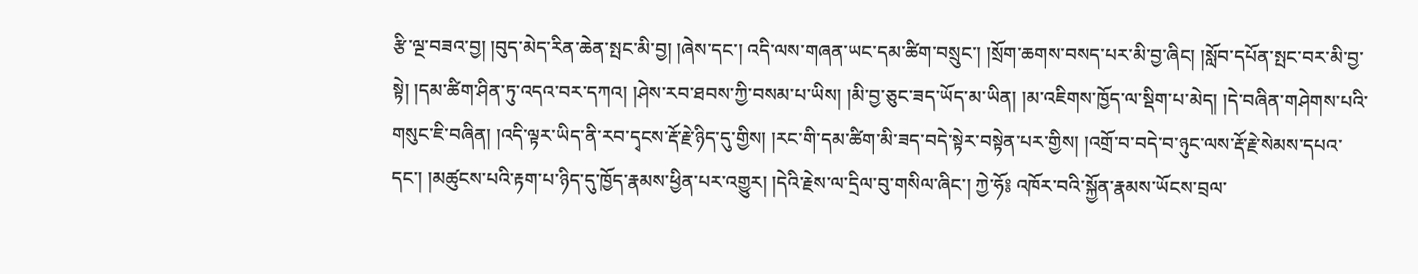རྩི་ལྔ་བཟའ་བྱ། །བུད་མེད་རིན་ཆེན་སྤང་མི་བྱ། །ཞེས་དང་། འདི་ལས་གཞན་ཡང་དམ་ཚིག་བསྲུང་། །སྲོག་ཆགས་བསད་པར་མི་བྱ་ཞིང། །སློབ་དཔོན་སྤང་བར་མི་བྱ་སྟེ། །དམ་ཚིག་ཤིན་ཏུ་འདའ་བར་དཀའ། །ཤེས་རབ་ཐབས་ཀྱི་བསམ་པ་ཡིས། །མི་བྱ་ཅུང་ཟད་ཡོད་མ་ཡིན། །མ་འཇིགས་ཁྱོད་ལ་སྡིག་པ་མེད། །དེ་བཞིན་གཤེགས་པའི་གསུང་ཇི་བཞིན། །འདི་ལྟར་ཡིད་ནི་རབ་དྭངས་རྡོ་རྗེ་ཉིད་དུ་གྱིས། །རང་གི་དམ་ཚིག་མི་ཟད་བདེ་སྟེར་བསྟེན་པར་གྱིས། །འགྲོ་བ་བདེ་བ་ཉུང་ལས་རྡོ་རྗེ་སེམས་དཔའ་དང་། །མཚུངས་པའི་རྟག་པ་ཉིད་དུ་ཁྱོད་རྣམས་ཕྱིན་པར་འགྱུར། །དེའི་རྗེས་ལ་དྲིལ་བུ་གསིལ་ཞིང་། ཀྱེ་ཧོ༔ འཁོར་བའི་སྐྱོན་རྣམས་ཡོངས་བྲལ་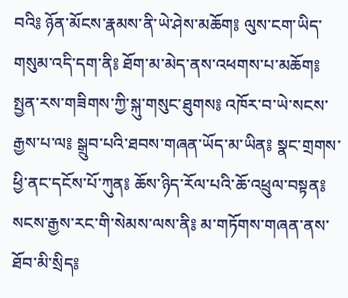བའི༔ ཉོན་མོངས་རྣམས་ནི་ཡེ་ཤེས་མཆོག༔ ལུས་ངག་ཡིད་གསུམ་འདི་དག་ནི༔ ཐོག་མ་མེད་ནས་འཕགས་པ་མཆོག༔ སྤྱན་རས་གཟིགས་ཀྱི་སྐུ་གསུང་ཐུགས༔ འཁོར་བ་ཡེ་སངས་རྒྱས་པ་ལ༔ སྒྲུབ་པའི་ཐབས་གཞན་ཡོད་མ་ཡིན༔ སྣང་གྲགས་ཕྱི་ནང་དངོས་པོ་ཀུན༔ ཆོས་ཉིད་རོལ་པའི་ཆོ་འཕྲུལ་བསྟན༔ སངས་རྒྱས་རང་གི་སེམས་ལས་ནི༔ མ་གཏོགས་གཞན་ནས་ཐོབ་མི་སྲིད༔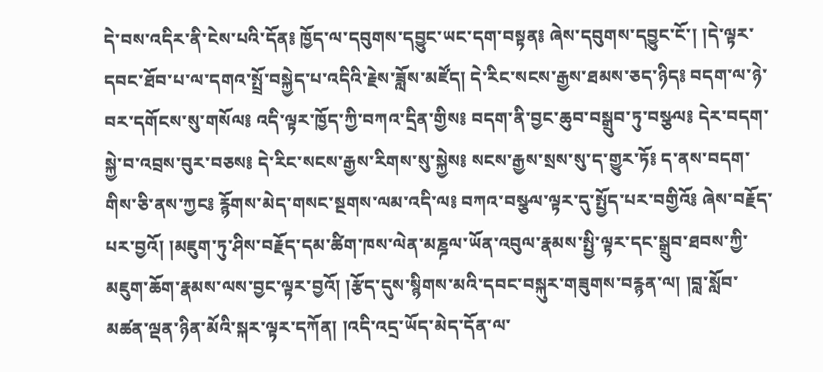དེ་བས་འདིར་ནི་ངེས་པའི་དོན༔ ཁྱོད་ལ་དབུགས་དབྱུང་ཡང་དག་བསྟན༔ ཞེས་དབུགས་དབྱུང་ངོ་། །དེ་ལྟར་དབང་ཐོབ་པ་ལ་དགའ་སྤྲོ་བསྐྱེད་པ་འདིའི་རྗེས་ཟློས་མཛོད། དེ་རིང་སངས་རྒྱས་ཐམས་ཅད་ཉིད༔ བདག་ལ་ཉེ་བར་དགོངས་སུ་གསོལ༔ འདི་ལྟར་ཁྱོད་ཀྱི་བཀའ་དྲིན་གྱིས༔ བདག་ནི་བྱང་ཆུབ་བསྒྲུབ་ཏུ་བསྩལ༔ དེར་བདག་སྐྱེ་བ་འབྲས་བུར་བཅས༔ དེ་རིང་སངས་རྒྱས་རིགས་སུ་སྐྱེས༔ སངས་རྒྱས་སྲས་སུ་ད་གྱུར་ཏོ༔ ད་ནས་བདག་གིས་ཅི་ནས་ཀྱང༔ རྙོགས་མེད་གསང་སྔགས་ལམ་འདི་ལ༔ བཀའ་བསྩལ་ལྟར་དུ་སྤྱོད་པར་བགྱིའོ༔ ཞེས་བརྗོད་པར་བྱའོ། །མཇུག་ཏུ་ཤིས་བརྗོད་དམ་ཚིག་ཁས་ལེན་མཎྜལ་ཡོན་འབུལ་རྣམས་སྤྱི་ལྟར་དང་སྒྲུབ་ཐབས་ཀྱི་མཇུག་ཆོག་རྣམས་ལས་བྱང་ལྟར་བྱའོ། །རྩོད་དུས་སྙིགས་མའི་དབང་བསྐུར་གཟུགས་བརྙན་ལ། །བླ་སློབ་མཚན་ལྡན་ཉིན་མོའི་སྐར་ལྟར་དཀོན། །འདི་འདྲ་ཡོད་མེད་དོན་ལ་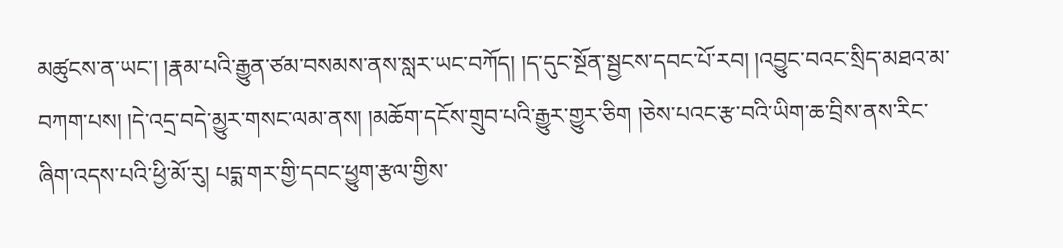མཚུངས་ན་ཡང་། །རྣམ་པའི་རྒྱུན་ཙམ་བསམས་ནས་སླར་ཡང་བཀོད། །ད་དུང་སྔོན་སྦྱངས་དབང་པོ་རབ། །འབྱུང་བའང་སྲིད་མཐའ་མ་བཀག་པས། །དེ་འདྲ་བདེ་མྱུར་གསང་ལམ་ནས། །མཆོག་དངོས་གྲུབ་པའི་རྒྱུར་གྱུར་ཅིག །ཅེས་པའང་རྩ་བའི་ཡིག་ཆ་བྲིས་ནས་རིང་ཞིག་འདས་པའི་ཕྱི་མོ་རུ། པདྨ་གར་གྱི་དབང་ཕྱུག་རྩལ་གྱིས་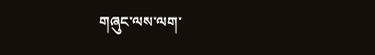གཞུང་ལས་ལག་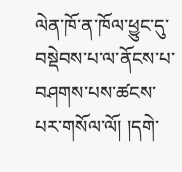ལེན་ཁོ་ན་ཁོལ་ཕྱུང་དུ་བསྡེབས་པ་ལ་ནོངས་པ་བཤགས་པས་ཚངས་པར་གསོལ་ལོ། །དགེ་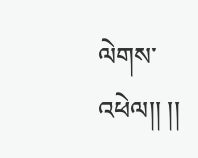ལེགས་འཕེལ།། །།